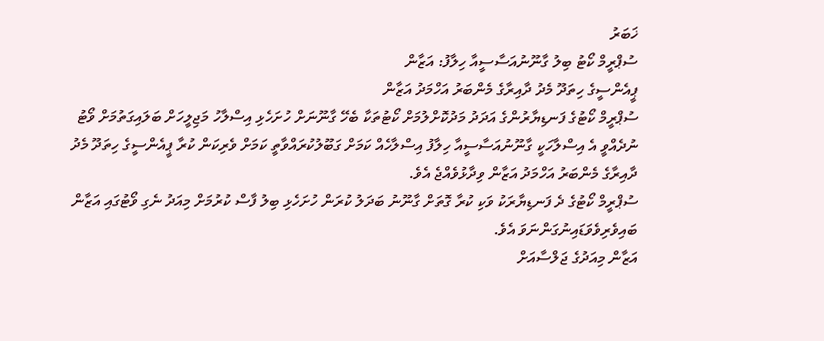ޚަބަރު
ސުޕްރީމް ކޯޓު ބިލު ގާނޫނުއަސާސީއާ ހިލާފު: އަޒާން
ޕީއެންސީގެ ހިތަދޫ މެދު ދާއިރާގެ މެންބަރު އަހްމަދު އަޒާން
ސުޕްރީމް ކޯޓުގެ ފަނޑިޔާރުންގެ އަދަދު މަދުކޮށްލުމަށް ކޯޓުތަކާ ބެހޭ ގާނޫނަށް ހުށަހެޅި އިސްލާހު މަޖިލީހަށް ބަލައިގަތުމަށް ވޯޓު ނުދެއްވީ އެ އިސްލާހަކީ ގާނޫނުއަސާސީއާ ހިލާފު އިސްލާހެއް ކަމަށް ގަބޫލުކުރައްވާތީ ކަމަށް ވެރިކަން ކުރާ ޕީއެންސީގެ ހިތަދޫ މެދު ދާއިރާގެ މެންބަރު އަހްމަދު އަޒާން ވިދާޅުވެއްޖެ އެވެ.
ސުޕްރީމް ކޯޓުގެ ދެ ފަނޑިޔާރަކު ވަކި ކުރާ ގޮތަށް ގާނޫނު ބަދަލު ކުރަން ހުށަހެޅި ބިލު ފާސް ކުރުމަށް މިއަދު ނެގި ވޯޓުގައި އަޒާން ބައިވެރިވެވަޑައިނުގަންނަވަ އެވެ.
އަޒާން މިއަދުގެ ޖަލްސާއަށް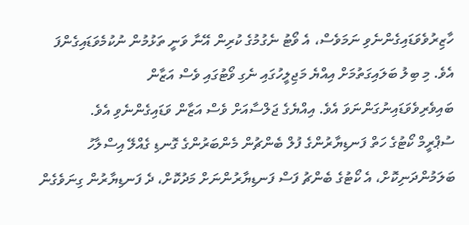ހާޒިރުވެވަޑައިގެންނެވި ނަމަވެސް، އެ ވޯޓު ނެގުމުގެ ކުރިން އޭނާ ވަނީ ތަޅުމުން ނުކުމެވަޑައިގެންފަ އެވެ. މި ބިލު ބަލައިގަތުމަށް އިއްޔެ މަޖިލީހުގައި ނެގި ވޯޓުގައި ވެސް އަޒާން ބައިވެރިވެވަޑައިނުގަންނަވަ އެވެ. އިއްޔެގެ ޖަލްސާއަށް ވެސް އަޒާން ވަޑައިގެންނެވި އެވެ.
ސުޕްރީމް ކޯޓުގެ ހަތް ފަނޑިޔާރުންގެ ފުލް ބެންޗުން މެންބަރުންގެ ގޮނޑި ގެއްލޭ އިސްލާހު ބަލަމުންދަނިކޮށް، އެ ކޯޓުގެ ބެންޗު ފަސް ފަނޑިޔާރުންނަށް މަދުކޮށް، ދެ ފަނޑިޔާރުން ގިނަވެގެން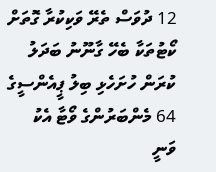12 ދުވަސް ތެރޭ ވަކިކުރާ ގޮތަށް ކޯޓުތަކާ ބެހޭ ގާނޫނު ބަދަލު ކުރަން ހުށަހެޅި ބިލު ޕީއެންސީގެ 64 މެންބަރުންގެ ވޯޓާ އެކު ވަނީ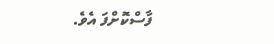ފާސްކޮށްފަ އެވެ.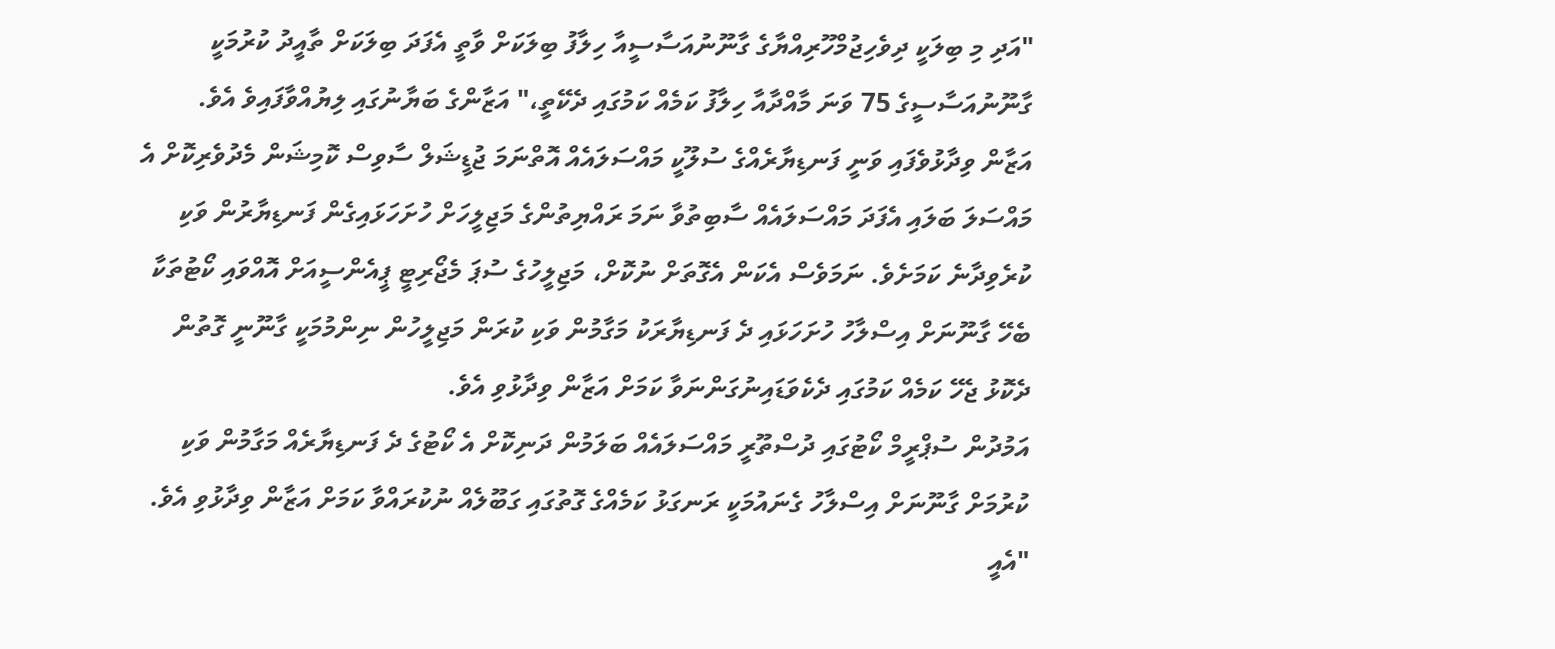"އަދި މި ބިލަކީ ދިވެހިޖުމްހޫރިއްޔާގެ ގާނޫނުއަސާސީއާ ހިލާފު ބިލަކަށް ވާތީ އެފަދަ ބިލަކަށް ތާއީދު ކުރުމަކީ ގާނޫނުއަސާސީގެ 75 ވަނަ މާއްދާއާ ހިލާފު ކަމެއް ކަމުގައި ދެކޭތީ،" އަޒާންގެ ބަޔާނުގައި ލިޔުއްވާފައިވެ އެވެ.
އަޒާން ވިދާޅުވެފައި ވަނީ ފަނޑިޔާރެއްގެ ސުލޫކީ މައްސަލައެއް އޮތްނަމަ ޖުޑީޝަލް ސާވިސް ކޮމިޝަން މެދުވެރިކޮށް އެ މައްސަލަ ބަލައި އެފަދަ މައްސަލައެއް ސާބިތުވާ ނަމަ ރައްޔިތުންގެ މަޖިލީހަށް ހުށަހަޅައިގެން ފަނޑިޔާރުން ވަކި ކުރެވިދާނެ ކަމަށެވެ. ނަމަވެސް އެކަން އެގޮތަށް ނުކޮށް، މަޖިލީހުގެ ސުޕަ މެޖޯރިޓީ ޕީއެންސީއަށް އޮއްވައި ކޯޓުތަކާ ބެހޭ ގާނޫނަށް އިސްލާހު ހުށަހަޅައި ދެ ފަނޑިޔާރަކު މަގާމުން ވަކި ކުރަން މަޖިލީހުން ނިންމުމަކީ ގާނޫނީ ގޮތުން ދެކޮޅު ޖެހޭ ކަމެއް ކަމުގައި ދެކެވަޑައިނުގަންނަވާ ކަމަށް އަޒާން ވިދާޅުވި އެވެ.
އަމުދުން ސުޕްރީމް ކޯޓުގައި ދުސްތޫރީ މައްސަލައެއް ބަލަމުން ދަނިކޮށް އެ ކޯޓުގެ ދެ ފަނޑިޔާރެއް މަގާމުން ވަކި ކުރުމަށް ގާނޫނަށް އިސްލާހު ގެނައުމަކީ ރަނގަޅު ކަމެއްގެ ގޮތުގައި ގަބޫލެއް ނުކުރައްވާ ކަމަށް އަޒާން ވިދާޅުވި އެވެ.
"އެއީ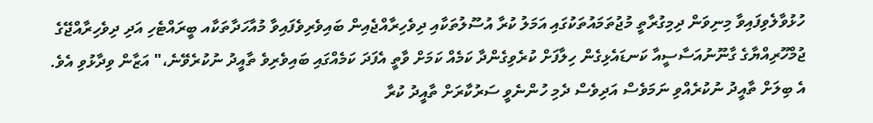ހުޅުވާލެވިފައިވާ މިނިވަން ދިމިގުރާތީ މުޖުތަމައުތަކުގައި އަމަލު ކުރާ އުސޫލުތަކާއި ދިވެހިރާއްޖެއިން ބައިވެރިވެފައިވާ މުއާހަދާތަކާއ ބީރައްޓެހި އަދި ދިވެހިރާއްޖޭގެ ޖުމްހޫރިއްޔާގެ ގާނޫނުއަސާސީއާ ކަނޑައެޅިގެން ހިލާފަށް ކުރެވިގެންދާ ކަމެއް ކަމަށް ވާތީ އެފަދަ ކަމެއްގައި ބައިވެރިވެ ތާއީދު ނުކުރެވޭނެ،" އަޒާން ވިދާޅުވި އެވެ.
އެ ބިލަށް ތާއީދު ނުކުރެއްވި ނަމަވެސް އަދިވެސް ދެމި ހުންނެވީ ސަރުކާރަށް ތާއީދު ކުރާ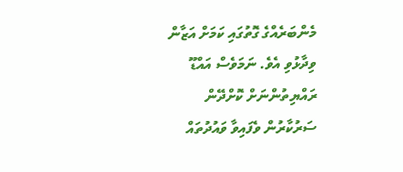މެންބަރެއްގެ ގޮތުގައި ކަމަށް އަޒާން ވިދާޅުވި އެވެ. ނަމަވެސް އައްޑޫ ރައްޔިތުންނަށް ކޮށްދޭން ސަރުކާރުން ވެފައިވާ ވައުދުތައް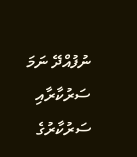ނުފުއްދޭ ނަމަ ސަރުކާރާއި ސަރުކާރުގެ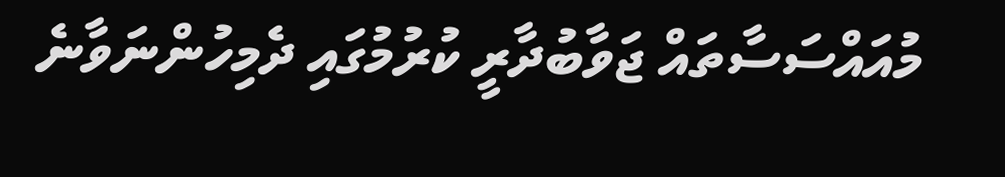މުއައްސަސާތައް ޖަވާބުދާރީ ކުރުމުގައި ދެމިހުންނަވާނެ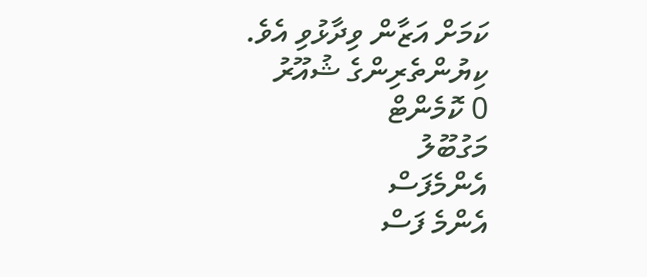ކަމަށް އަޒާން ވިދާޅުވި އެވެ.
ކިޔުންތެރިންގެ ޝުއޫރު
0 ކޮމެންޓް
މަގުބޫލު
އެންމެފަސް
އެންމެ ފަސް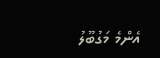އެންމެ މަގުބޫލު